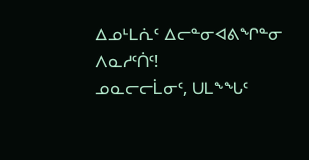ᐃᓄᒻᒪᕇᑦ ᐃᓕᓐᓂᐊᕕᖏᓐᓂ ᐱᓇᓱᑦᑏᑦ!
ᓄᓇᓕᓕᒫᓂᑦ, ᑌᒪᖕᖓᑦ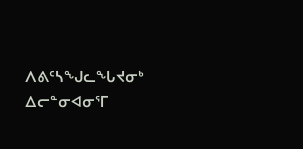ᐱᕕᑦᓴᖑᓚᖓᔪᓂᒃ ᐃᓕᓐᓂᐊᓂᕐᒥ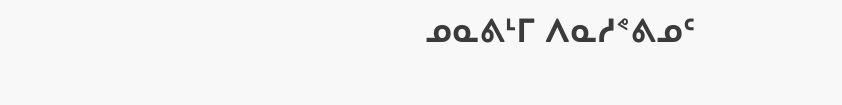ᓄᓇᕕᒻᒥ ᐱᓇᓱᕝᕕᓄᑦ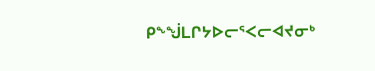ᑭᖕᖒᒪᒋᔭᐅᓕᕐᐸᓕᐊᔪᓂᒃ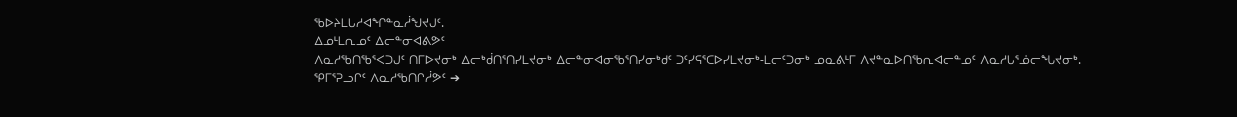ᖃᐅᔨᒪᒐᓱᐊᖏᓐᓇᓲᖑᔪᒍᑦ.
ᐃᓄᒻᒪᕆᓄᑦ ᐃᓕᓐᓂᐊᕕᕗᑦ
ᐱᓇᓱᖃᑎᖃᕐᐸᑐᒍᑦ ᑎᒥᐅᔪᓂᒃ ᐃᓕᒃᑰᑎᕐᑎᓯᒪᔪᓂᒃ ᐃᓕᓐᓂᐊᓂᖃᕐᑎᓯᓂᒃᑯᑦ ᑐᑦᓯᕋᕐᑕᐅᓯᒪᔪᓂᒃ-ᒪᓕᑦᑐᓂᒃ ᓄᓇᕕᒻᒥ ᐱᔪᓐᓇᐅᑎᖃᕆᐊᓕᓐᓄᑦ ᐱᓇᓱᒐᕐᓅᓕᖓᔪᓂᒃ.
ᕿᒥᕐᕈᓗᒋᑦ ᐱᓇᓱᖃᑎᒋᓲᕗᑦ ➔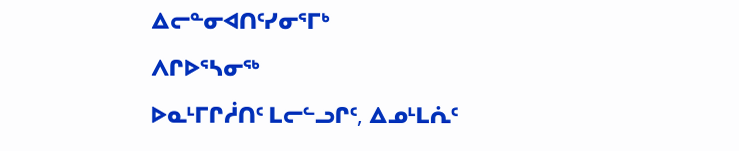ᐃᓕᓐᓂᐊᑎᑦᓯᓂᕐᒥᒃ
ᐱᒋᐅᕐᓴᓂᖅ
ᐅᓇᒻᒥᒋᓲᑎᑦ ᒪᓕᓪᓗᒋᑦ, ᐃᓄᒻᒪᕇᑦ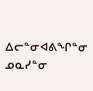ᐃᓕᓐᓂᐊᕕᖏᓐᓂ ᓄᓇᓯᓐᓂ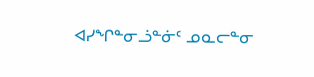ᐊᓯᖏᓐᓂᓘᓐᓃᑦ ᓄᓇᓕᓐᓂ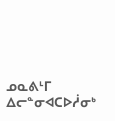ᓄᓇᕕᒻᒥ ᐃᓕᓐᓂᐊᑕᐅᓲᓂᒃ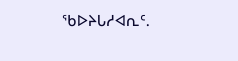ᖃᐅᔨᒐᓱᐊᕆᑦ.